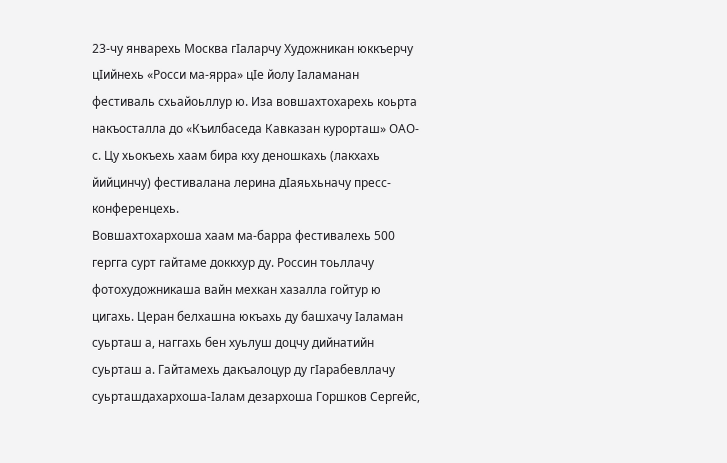23-чу январехь Москва гIаларчу Художникан юккъерчу цIийнехь «Росси ма-ярра» цIе йолу Iаламанан фестиваль схьайоьллур ю. Иза вовшахтохарехь коьрта накъосталла до «Къилбаседа Кавказан курорташ» ОАО-с. Цу хьокъехь хаам бира кху деношкахь (лакхахь йийцинчу) фестивалана лерина дIаяьхьначу пресс-конференцехь.
Вовшахтохархоша хаам ма-барра фестивалехь 500 гергга сурт гайтаме доккхур ду. Россин тоьллачу фотохудожникаша вайн мехкан хазалла гойтур ю цигахь. Церан белхашна юкъахь ду башхачу Iаламан суьрташ а, наггахь бен хуьлуш доцчу дийнатийн суьрташ а. Гайтамехь дакъалоцур ду гIарабевллачу суьрташдахархоша-Iалам дезархоша Горшков Сергейс,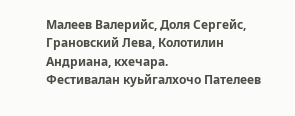Малеев Валерийс, Доля Сергейс, Грановский Лева, Колотилин Андриана, кхечара.
Фестивалан куьйгалхочо Пателеев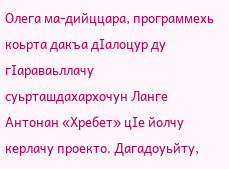Олега ма-дийццара, программехь коьрта дакъа дIалоцур ду гIараваьллачу суьрташдахархочун Ланге Антонан «Хребет» цIе йолчу керлачу проекто. Дагадоуьйту,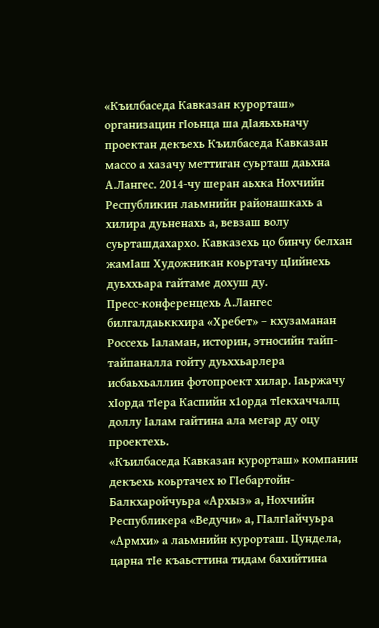«Къилбаседа Кавказан курорташ» организацин гIоьнца ша дIаяьхьначу проектан декъехь Къилбаседа Кавказан массо а хазачу меттиган суьрташ даьхна А.Лангес. 2014-чу шеран аьхка Нохчийн Республикин лаьмнийн районашкахь а хилира дуьненахь а, вевзаш волу суьрташдахархо. Кавказехь цо бинчу белхан жамIаш Художникан коьртачу цIийнехь дуьххьара гайтаме дохуш ду.
Пресс-конференцехь А.Лангес билгалдаьккхира «Хребет» – кхузаманан Россехь Iаламан, историн, этносийн тайп-тайпаналла гойту дуьххьарлера исбаьхьаллин фотопроект хилар. Iаьржачу хIорда тIера Каспийн х1орда тIекхаччалц доллу Iалам гайтина ала мегар ду оцу проектехь.
«Къилбаседа Кавказан курорташ» компанин декъехь коьртачех ю ГIебартойн-Балкхаройчуьра «Архыз» а, Нохчийн Республикера «Ведучи» а, ГIалгIайчуьра «Армхи» а лаьмнийн курорташ. Цундела, царна тIе къаьсттина тидам бахийтина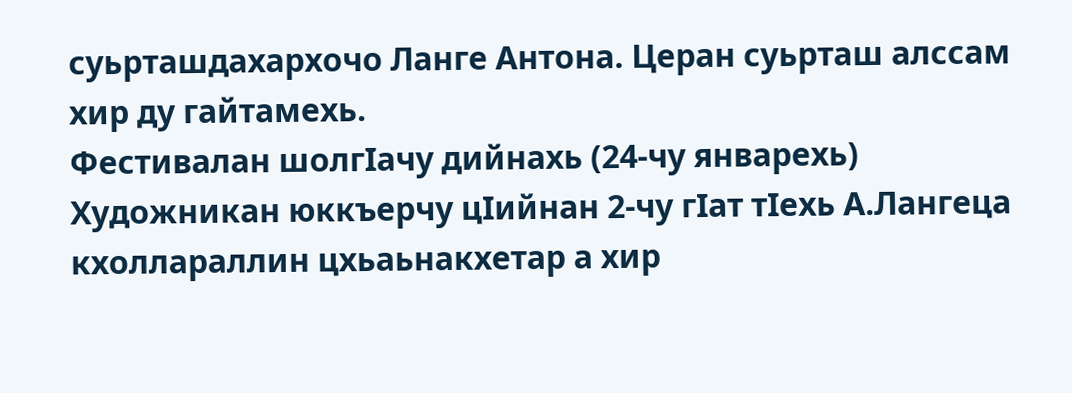суьрташдахархочо Ланге Антона. Церан суьрташ алссам хир ду гайтамехь.
Фестивалан шолгIачу дийнахь (24-чу январехь) Художникан юккъерчу цIийнан 2-чу гIат тIехь А.Лангеца кхоллараллин цхьаьнакхетар а хир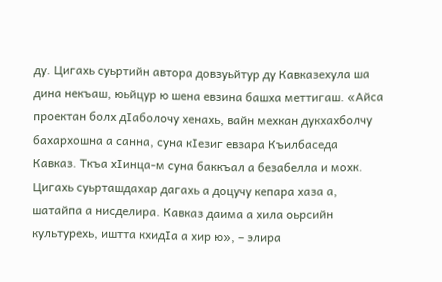ду. Цигахь суьртийн автора довзуьйтур ду Кавказехула ша дина некъаш, юьйцур ю шена евзина башха меттигаш. «Айса проектан болх дIаболочу хенахь, вайн мехкан дукхахболчу бахархошна а санна, суна кIезиг евзара Къилбаседа Кавказ. Ткъа хIинца-м суна баккъал а безабелла и мохк. Цигахь суьрташдахар дагахь а доцучу кепара хаза а, шатайпа а нисделира. Кавказ даима а хила оьрсийн культурехь, иштта кхидIа а хир ю», – элира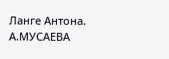Ланге Антона.
А.МУСАЕВА